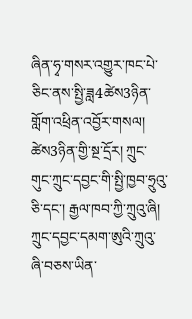ཞིན་ཧྭ་གསར་འགྱུར་ཁང་པེ་ཅིང་ནས་སྤྱི་ཟླ4ཚེས3ཉིན་གློག་འཕྲིན་འབྱོར་གསལ། ཚེས3ཉིན་གྱི་སྔ་དྲོར། ཀྲུང་གུང་ཀྲུང་དབྱང་གི་སྤྱི་ཁྱབ་ཧྲུའུ་ཅི་དང་། རྒྱལ་ཁབ་ཀྱི་ཀྲུའུ་ཞི། ཀྲུང་དབྱང་དམག་ཨུའི་ཀྲུའུ་ཞི་བཅས་ཡིན་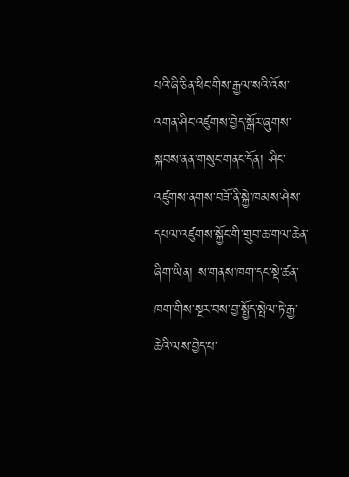པའི་ཞི་ཅིན་ཕིང་གིས་རྒྱལ་སའི་འོས་འགན་ཤིང་འཛུགས་བྱེད་སྒོར་ཞུགས་སྐབས་ནན་གསུང་གནང་དོན། ཤིང་འཛུགས་ནགས་བཟོ་ནི་སྐྱེ་ཁམས་ཤེས་དཔལ་འཛུགས་སྐྱོང་གི་གྲུབ་ཆ་གལ་ཆེན་ཞིག་ཡིན། ས་གནས་ཁག་དང་སྡེ་ཚན་ཁག་གིས་སྔར་བས་བྱ་སྤྱོད་སྤེལ་ཏེ་རྒྱ་ཆེའི་ལས་བྱེད་པ་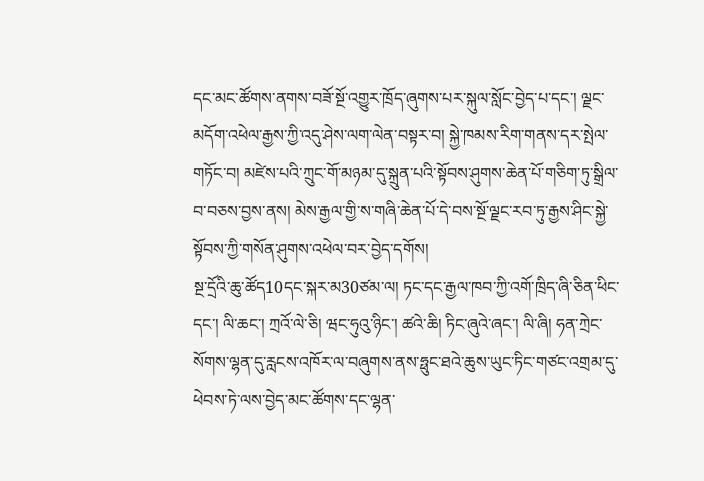དང་མང་ཚོགས་ནགས་བཟོ་སྔོ་འགྱུར་ཁྲོད་ཞུགས་པར་སྐུལ་སློང་བྱེད་པ་དང་། ལྗང་མདོག་འཕེལ་རྒྱས་ཀྱི་འདུ་ཤེས་ལག་ལེན་བསྟར་བ། སྐྱེ་ཁམས་རིག་གནས་དར་སྤེལ་གཏོང་བ། མཛེས་པའི་ཀྲུང་གོ་མཉམ་དུ་སྐྲུན་པའི་སྟོབས་ཤུགས་ཆེན་པོ་གཅིག་ཏུ་སྒྲིལ་བ་བཅས་བྱས་ནས། མེས་རྒྱལ་གྱི་ས་གཞི་ཆེན་པོ་དེ་བས་སྔོ་ལྗང་རབ་ཏུ་རྒྱས་ཤིང་སྐྱེ་སྟོབས་ཀྱི་གསོན་ཤུགས་འཕེལ་བར་བྱེད་དགོས།
སྔ་དྲོའི་ཆུ་ཚོད10དང་སྐར་མ30ཙམ་ལ། ཏང་དང་རྒྱལ་ཁབ་ཀྱི་འགོ་ཁྲིད་ཞི་ཅིན་ཕིང་དང་། ལི་ཆང་། ཀྲའོ་ལེ་ཅི། ཝང་ཧུའུ་ཉིང་། ཚའེ་ཆི། ཏིང་ཞུའེ་ཞང་། ལི་ཞི། ཧན་ཀྲེང་སོགས་ལྷན་དུ་རླངས་འཁོར་ལ་བཞུགས་ནས་ཧྥུང་ཐའེ་ཆུས་ཡུང་ཏིང་གཙང་འགྲམ་དུ་ཕེབས་ཏེ་ལས་བྱེད་མང་ཚོགས་དང་ལྷན་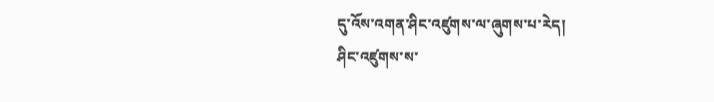དུ་འོས་འགན་ཤིང་འཛུགས་ལ་ཞུགས་པ་རེད།
ཤིང་འཛུགས་ས་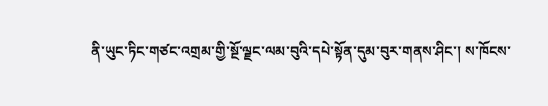ནི་ཡུང་ཏིང་གཙང་འགྲམ་གྱི་སྔོ་ལྗང་ལམ་བུའི་དཔེ་སྟོན་དུམ་བུར་གནས་ཤིང་། ས་ཁོངས་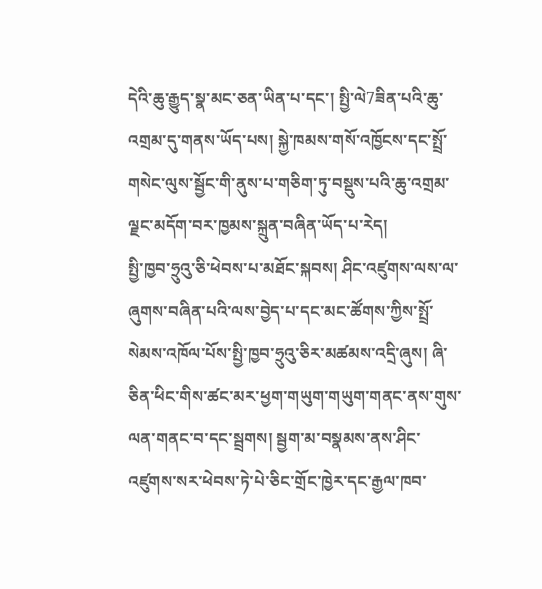དེའི་ཆུ་རྒྱུད་སྣ་མང་ཅན་ཡིན་པ་དང་། སྤྱི་ལེ7ཟིན་པའི་ཆུ་འགྲམ་དུ་གནས་ཡོད་པས། སྐྱེ་ཁམས་གསོ་འཁྱོངས་དང་སྤྲོ་གསེང་ལུས་སྦྱོང་གི་ནུས་པ་གཅིག་ཏུ་བསྡུས་པའི་ཆུ་འགྲམ་ལྗང་མདོག་བར་ཁྱམས་སྐྲུན་བཞིན་ཡོད་པ་རེད།
སྤྱི་ཁྱབ་ཧྲུའུ་ཅི་ཕེབས་པ་མཐོང་སྐབས། ཤིང་འཛུགས་ལས་ལ་ཞུགས་བཞིན་པའི་ལས་བྱེད་པ་དང་མང་ཚོགས་ཀྱིས་སྤྲོ་སེམས་འཁོལ་པོས་སྤྱི་ཁྱབ་ཧྲུའུ་ཅིར་མཚམས་འདྲི་ཞུས། ཞི་ཅིན་ཕིང་གིས་ཚང་མར་ཕྱག་གཡུག་གཡུག་གནང་ནས་གུས་ལན་གནང་བ་དང་སྦྲགས། སྦྱག་མ་བསྣམས་ནས་ཤིང་འཛུགས་སར་ཕེབས་ཏེ་པེ་ཅིང་གྲོང་ཁྱེར་དང་རྒྱལ་ཁབ་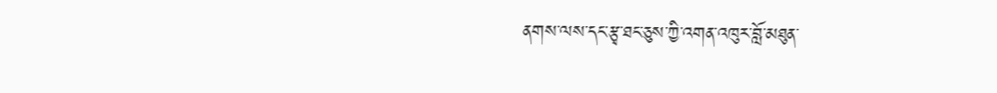ནགས་ལས་དང་རྩྭ་ཐང་ཅུས་ཀྱི་འགན་འཁུར་བློ་མཐུན་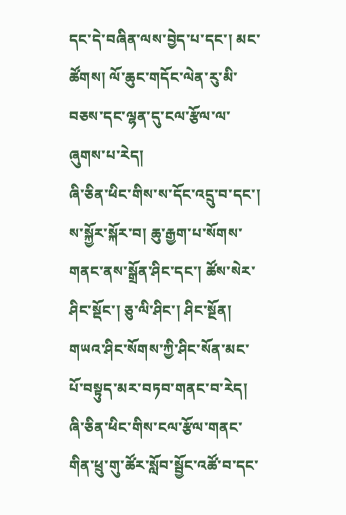དང་དེ་བཞིན་ལས་བྱེད་པ་དང་། མང་ཚོགས། ལོ་ཆུང་གདོང་ལེན་རུ་མི་བཅས་དང་ལྷན་དུ་ངལ་རྩོལ་ལ་ཞུགས་པ་རེད།
ཞི་ཅིན་ཕིང་གིས་ས་དོང་འདྲུ་བ་དང་། ས་སྐྱོར་སྐོར་བ། ཆུ་རྒྱག་པ་སོགས་གནང་ནས་སྒྲོན་ཤིང་དང་། ཚོས་སེར་ཤིང་སྡོང་། ཅུ་ལི་ཤིང་། ཤིང་སྔོན། གཡའ་ཤིང་སོགས་ཀྱི་ཤིང་སོན་མང་པོ་བསྟུད་མར་བཏབ་གནང་བ་རེད། ཞི་ཅིན་ཕིང་གིས་ངལ་རྩོལ་གནང་གིན་ཕྲུ་གུ་ཚོར་སློབ་སྦྱོང་འཚོ་བ་དང་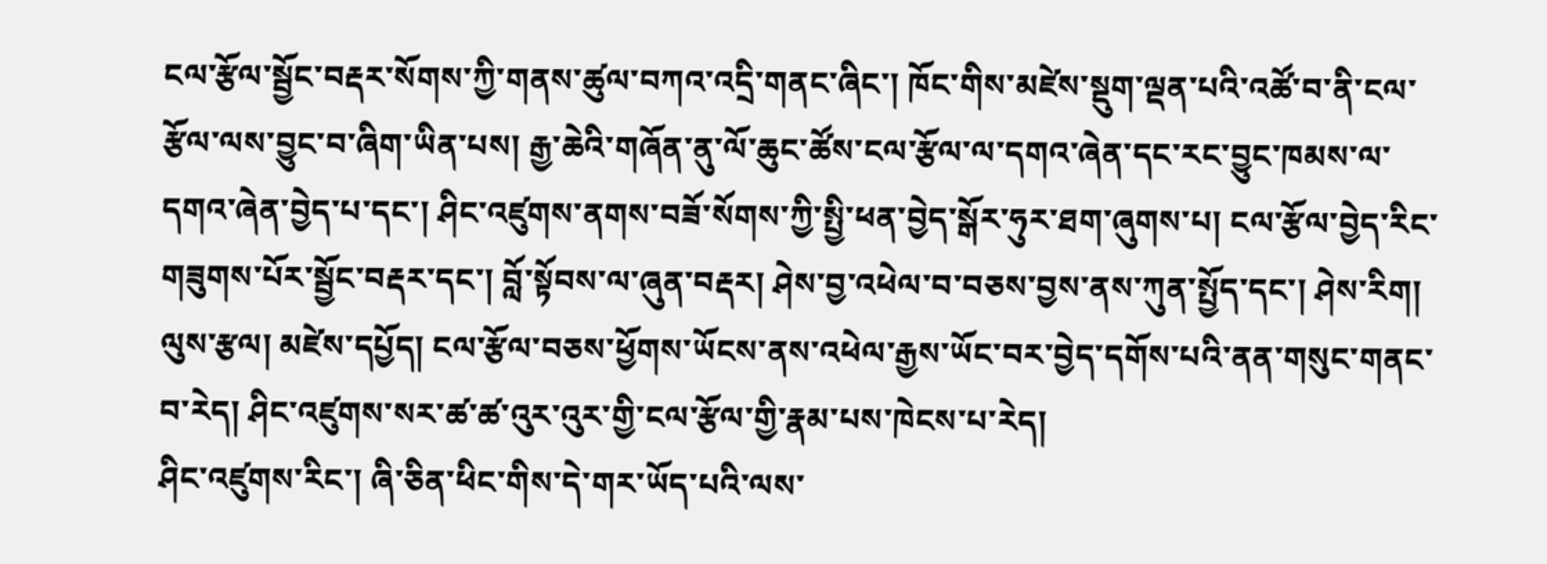ངལ་རྩོལ་སྦྱོང་བརྡར་སོགས་ཀྱི་གནས་ཚུལ་བཀའ་འདྲི་གནང་ཞིང་། ཁོང་གིས་མཛེས་སྡུག་ལྡན་པའི་འཚོ་བ་ནི་ངལ་རྩོལ་ལས་བྱུང་བ་ཞིག་ཡིན་པས། རྒྱ་ཆེའི་གཞོན་ནུ་ལོ་ཆུང་ཚོས་ངལ་རྩོལ་ལ་དགའ་ཞེན་དང་རང་བྱུང་ཁམས་ལ་དགའ་ཞེན་བྱེད་པ་དང་། ཤིང་འཛུགས་ནགས་བཟོ་སོགས་ཀྱི་སྤྱི་ཕན་བྱེད་སྒོར་ཧུར་ཐག་ཞུགས་པ། ངལ་རྩོལ་བྱེད་རིང་གཟུགས་པོར་སྦྱོང་བརྡར་དང་། བློ་སྟོབས་ལ་ཞུན་བརྡར། ཤེས་བྱ་འཕེལ་བ་བཅས་བྱས་ནས་ཀུན་སྤྱོད་དང་། ཤེས་རིག། ལུས་རྩལ། མཛེས་དཔྱོད། ངལ་རྩོལ་བཅས་ཕྱོགས་ཡོངས་ནས་འཕེལ་རྒྱས་ཡོང་བར་བྱེད་དགོས་པའི་ནན་གསུང་གནང་བ་རེད། ཤིང་འཛུགས་སར་ཚ་ཚ་འུར་འུར་གྱི་ངལ་རྩོལ་གྱི་རྣམ་པས་ཁེངས་པ་རེད།
ཤིང་འཛུགས་རིང་། ཞི་ཅིན་ཕིང་གིས་དེ་གར་ཡོད་པའི་ལས་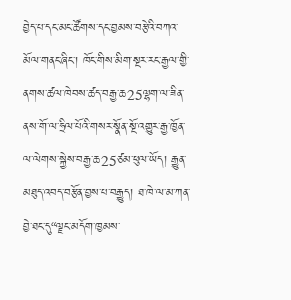བྱེད་པ་དང་མང་ཚོགས་དང་བྱམས་བརྩེའི་བཀའ་མོལ་གནང་ཞིང་། ཁོང་གིས་མིག་སྔར་རང་རྒྱལ་གྱི་ནགས་ཚལ་ཁེབས་ཚད་བརྒྱ་ཆ25ལྷག་ལ་ཟིན་ནས་གོ་ལ་ཧྲིལ་པོའི་གསར་སྣོན་སྔོ་འགྱུར་རྒྱ་ཁྱོན་ལ་ལེགས་སྐྱེས་བརྒྱ་ཆ25ཙམ་ཕུལ་ཡོད། རྒྱུན་མཐུད་འབད་བརྩོན་བྱས་པ་བརྒྱུད། ཐ་ཁེ་ལ་མ་ཀན་བྱེ་ཐང་དུ“ལྗང་མདོག་ཁྱམས་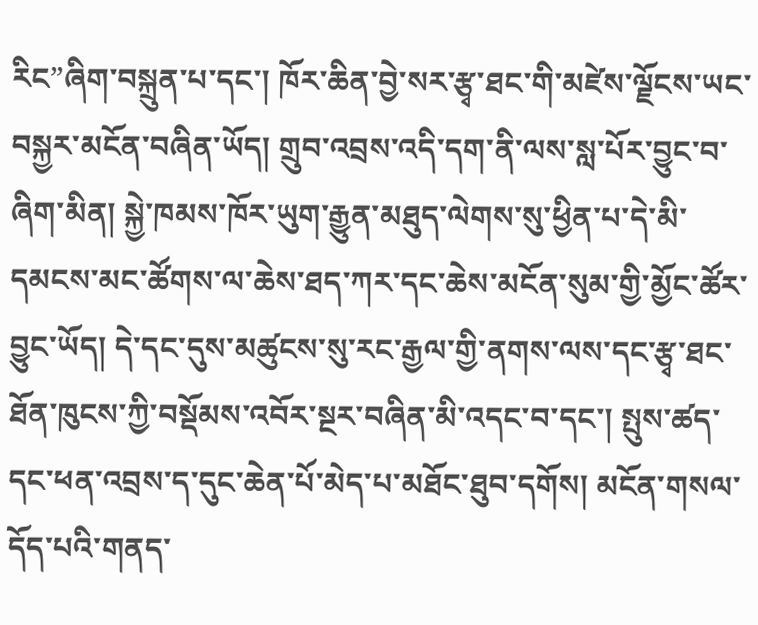རིང”ཞིག་བསྐྲུན་པ་དང་། ཁོར་ཆིན་བྱེ་སར་རྩྭ་ཐང་གི་མཛེས་ལྗོངས་ཡང་བསྐྱར་མངོན་བཞིན་ཡོད། གྲུབ་འབྲས་འདི་དག་ནི་ལས་སླ་པོར་བྱུང་བ་ཞིག་མིན། སྐྱེ་ཁམས་ཁོར་ཡུག་རྒྱུན་མཐུད་ལེགས་སུ་ཕྱིན་པ་དེ་མི་དམངས་མང་ཚོགས་ལ་ཆེས་ཐད་ཀར་དང་ཆེས་མངོན་སུམ་གྱི་མྱོང་ཚོར་བྱུང་ཡོད། དེ་དང་དུས་མཚུངས་སུ་རང་རྒྱལ་གྱི་ནགས་ལས་དང་རྩྭ་ཐང་ཐོན་ཁུངས་ཀྱི་བསྡོམས་འབོར་སྔར་བཞིན་མི་འདང་བ་དང་། སྤུས་ཚད་དང་ཕན་འབྲས་ད་དུང་ཆེན་པོ་མེད་པ་མཐོང་ཐུབ་དགོས། མངོན་གསལ་དོད་པའི་གནད་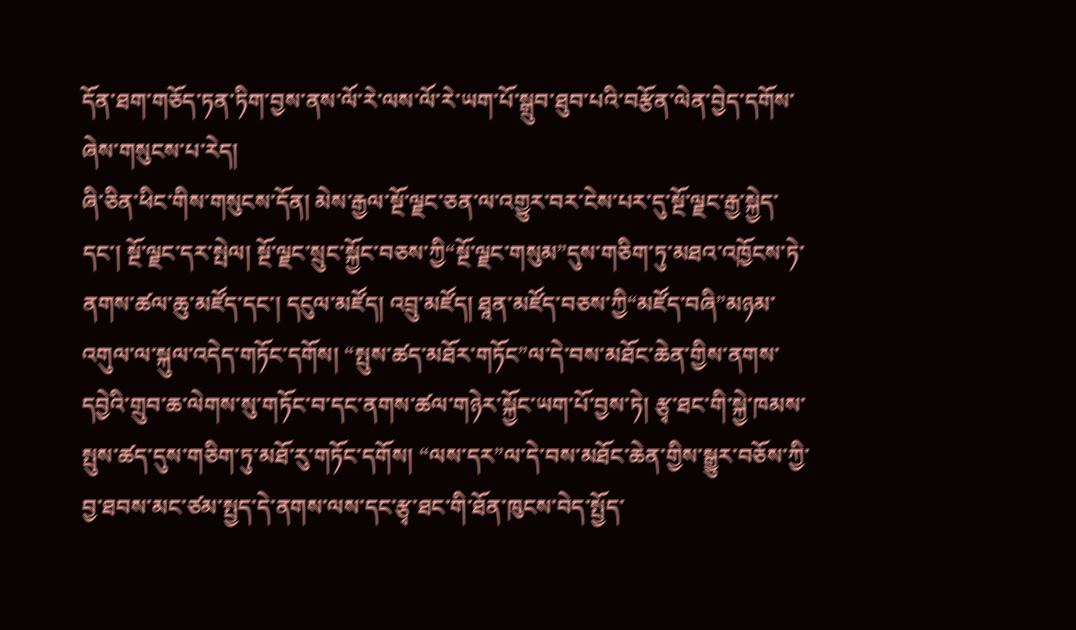དོན་ཐག་གཅོད་ཏན་ཏིག་བྱས་ནས་ལོ་རེ་ལས་ལོ་རེ་ཡག་པོ་སྒྲུབ་ཐུབ་པའི་བརྩོན་ལེན་བྱེད་དགོས་ཞེས་གསུངས་པ་རེད།
ཞི་ཅིན་ཕིང་གིས་གསུངས་དོན། མེས་རྒྱལ་སྔོ་ལྗང་ཅན་ལ་འགྱུར་བར་ངེས་པར་དུ་སྔོ་ལྗང་རྒྱ་སྐྱེད་དང་། སྔོ་ལྗང་དར་སྤེལ། སྔོ་ལྗང་སྲུང་སྐྱོང་བཅས་ཀྱི“སྔོ་ལྗང་གསུམ”དུས་གཅིག་ཏུ་མཐའ་འཁྱོངས་ཏེ་ནགས་ཚལ་ཆུ་མཛོད་དང་། དངུལ་མཛོད། འབྲུ་མཛོད། ཐཱན་མཛོད་བཅས་ཀྱི“མཛོད་བཞི”མཉམ་འགུལ་ལ་སྐུལ་འདེད་གཏོང་དགོས། “སྤུས་ཚད་མཐོར་གཏོང”ལ་དེ་བས་མཐོང་ཆེན་གྱིས་ནགས་དབྱེའི་གྲུབ་ཆ་ལེགས་སུ་གཏོང་བ་དང་ནགས་ཚལ་གཉེར་སྐྱོང་ཡག་པོ་བྱས་ཏེ། རྩྭ་ཐང་གི་སྐྱེ་ཁམས་སྤུས་ཚད་དུས་གཅིག་ཏུ་མཐོ་རུ་གཏོང་དགོས། “ལས་དར”ལ་དེ་བས་མཐོང་ཆེན་གྱིས་སྒྱུར་བཅོས་ཀྱི་བྱ་ཐབས་མང་ཙམ་སྤྱད་དེ་ནགས་ལས་དང་རྩྭ་ཐང་གི་ཐོན་ཁུངས་བེད་སྤྱོད་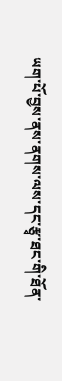ཡག་པོ་བྱས་ནས་ནགས་ལས་དང་རྩྭ་ཐང་གི་ཐོན་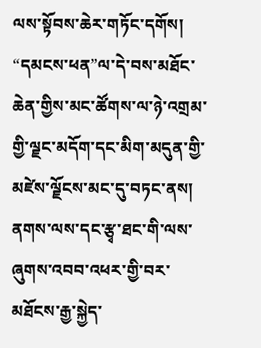ལས་སྟོབས་ཆེར་གཏོང་དགོས། “དམངས་ཕན”ལ་དེ་བས་མཐོང་ཆེན་གྱིས་མང་ཚོགས་ལ་ཉེ་འགྲམ་གྱི་ལྗང་མདོག་དང་མིག་མདུན་གྱི་མཛེས་ལྗོངས་མང་དུ་བཏང་ནས། ནགས་ལས་དང་རྩྭ་ཐང་གི་ལས་ཞུགས་འབབ་འཕར་གྱི་བར་མཐོངས་རྒྱ་སྐྱེད་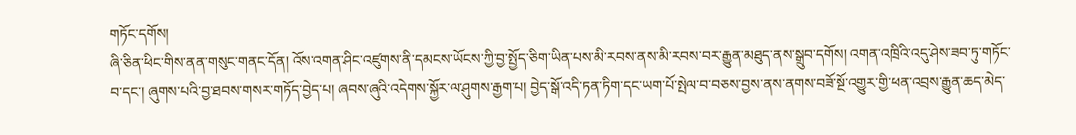གཏོང་དགོས།
ཞི་ཅིན་ཕིང་གིས་ནན་གསུང་གནང་དོན། འོས་འགན་ཤིང་འཛུགས་ནི་དམངས་ཡོངས་ཀྱི་བྱ་སྤྱོད་ཅིག་ཡིན་པས་མི་རབས་ནས་མི་རབས་བར་རྒྱུན་མཐུད་ནས་སྒྲུབ་དགོས། འགན་འཁྲིའི་འདུ་ཤེས་ཟབ་ཏུ་གཏོང་བ་དང་། ཞུགས་པའི་བྱ་ཐབས་གསར་གཏོད་བྱེད་པ། ཞབས་ཞུའི་འདེགས་སྐྱོར་ལ་ཤུགས་རྒྱག་པ། བྱེད་སྒོ་འདི་ཏན་ཏིག་དང་ཡག་པོ་སྤེལ་བ་བཅས་བྱས་ནས་ནགས་བཟོ་སྔོ་འགྱུར་གྱི་ཕན་འབྲས་རྒྱུན་ཆད་མེད་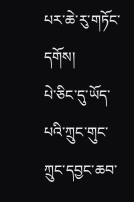པར་ཆེ་རུ་གཏོང་དགོས།
པེ་ཅིང་དུ་ཡོད་པའི་ཀྲུང་གུང་ཀྲུང་དབྱང་ཆབ་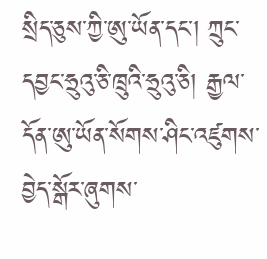སྲིད་ཅུས་ཀྱི་ཨུ་ཡོན་དང་། ཀྲུང་དབྱང་ཧྲུའུ་ཅི་ཁྲུའི་ཧྲུའུ་ཅི། རྒྱལ་དོན་ཨུ་ཡོན་སོགས་ཤིང་འཛུགས་བྱེད་སྒོར་ཞུགས་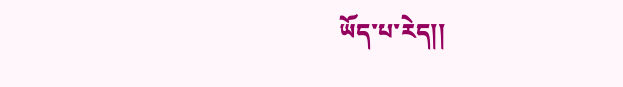ཡོད་པ་རེད།།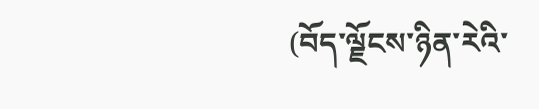(བོད་ལྗོངས་ཉིན་རེའི་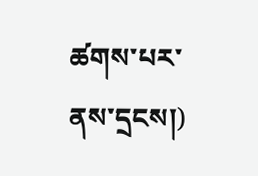ཚགས་པར་ནས་དྲངས།)